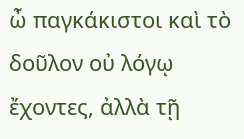ὦ παγκάκιστοι καὶ τὸ δοῦλον οὐ λόγῳ ἔχοντες, ἀλλὰ τῇ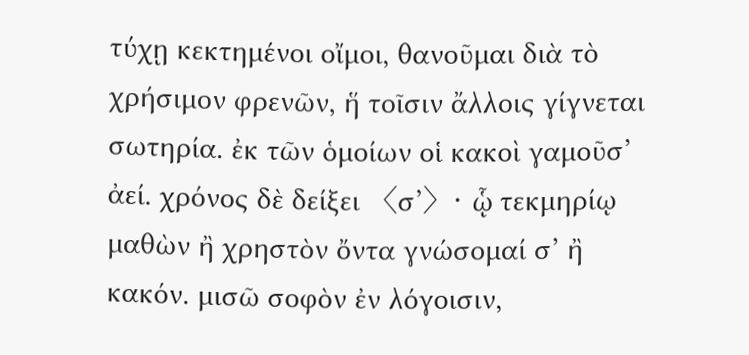τύχῃ κεκτημένοι οἴμοι, θανοῦμαι διὰ τὸ χρήσιμον φρενῶν, ἥ τοῖσιν ἄλλοις γίγνεται σωτηρία. ἐκ τῶν ὁμοίων οἱ κακοὶ γαμοῦσ’ ἀεί. χρόνος δὲ δείξει 〈σ’〉· ᾧ τεκμηρίῳ μαθὼν ἢ χρηστὸν ὄντα γνώσομαί σ’ ἢ κακόν. μισῶ σοφὸν ἐν λόγοισιν,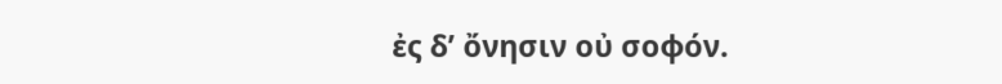ἐς δ’ ὄνησιν οὐ σοφόν.